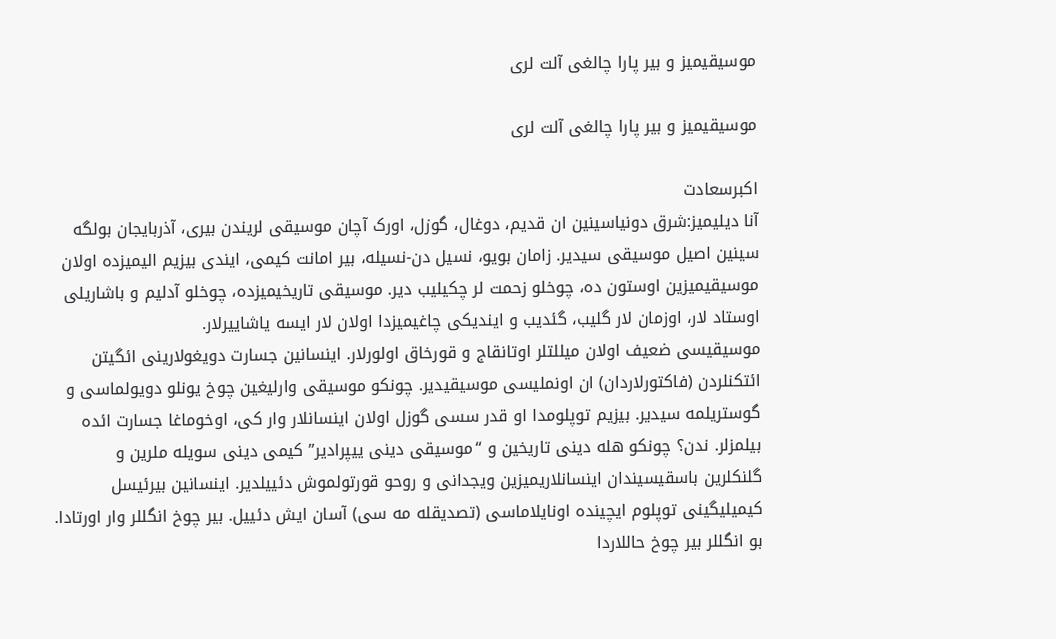موسیقیمیز و بیر پارا چالغی آلت لری

موسیقیمیز و بیر پارا چالغی آلت لری

اکبرسعادت
آنا دیلیمیز:شرق دونیاسینین ان قدیم، دوغال، گوزل، اورک آچان موسیقی لریندن بیرى، آذربایجان بولگه سینین اصیل موسیقی سیدیر. زامان بویو، نسیل دن-نسیله، بیر امانت کیمی، ایندی بیزیم الیمیزده اولان موسیقیمیزین اوستون ده، چوخلو زحمت لر چکیلیب دیر. موسیقی تاریخیمیزده، چوخلو آدلیم و باشاریلی اوستاد لار، اوزمان لار گلیب، گئدیب و ایندیکی چاغیمیزدا اولان لار ایسه یاشاییرلار.
موسیقیسی ضعیف اولان میللتلر اوتانقاج و قورخاق اولورلار. اینسانین جسارت دویغولارینی ائگیتن ائتکنلردن (فاکتورلاردان) ان اونملیسی موسیقیدیر. چونکو موسیقی وارلیغین چوخ یونلو دویولماسی و گوستریلمه سیدیر. بیزیم توپلومدا او قدر سسی گوزل اولان اینسانلار وار کی، اوخوماغا جسارت ائده بیلمزلر. ندن؟ چونکو هله دینی تاریخین و “موسیقی دینی ییپرادیر” کیمی دینی سویله ملرین و گلنکلرین باسقیسیندان اینسانلاریمیزین ویجدانی و روحو قورتولموش دئییلدیر. اینسانین بیرئیسل کیمیلیگینی توپلوم ایچینده اونایلاماسی (تصدیقله مه سی) آسان ایش دئییل. بیر چوخ انگللر وار اورتادا. بو انگللر بیر چوخ حاللاردا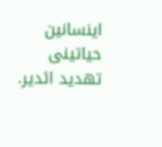اینسانین حیاتینی تهدید ائدیر.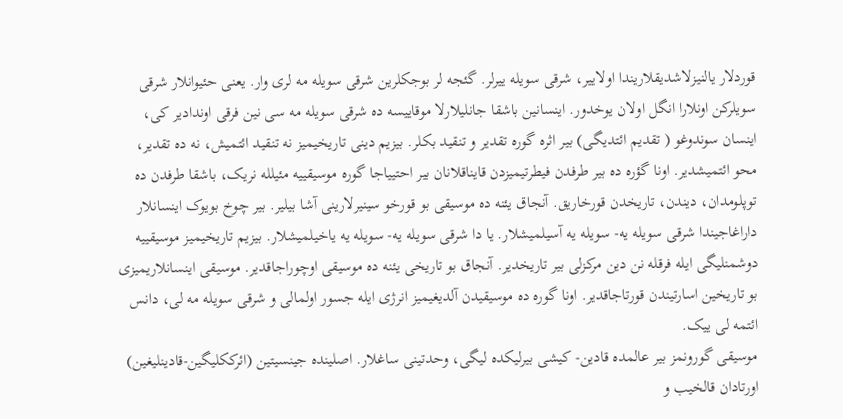قوردلار یالنیزلاشدیقلاریندا اولاییر، شرقی سویله ییرلر. گئجه لر بوجکلرین شرقی سویله مه لری وار. یعنی حئیوانلار شرقی سویلرکن اونلارا انگل اولان یوخدور. اینسانین باشقا جانلیلارلا موقاییسه ده شرقی سویله مه سی نین فرقی اوندادیر کی، اینسان سوندوغو ( تقدیم ائتدیگی) بیر اثره گوره تقدیر و تنقید بکلر. بیزیم دینی تاریخیمیز نه تنقید ائتمیش، نه ده تقدیر، محو ائتمیشدیر. اونا گؤره ده بیر طرفدن فیطرتیمیزدن قایناقلانان بیر احتییاجا گوره موسیقییه مئیلله نریک، باشقا طرفدن ده توپلومدان، دیندن، تاریخدن قورخاریق. آنجاق یئنه ده موسیقی بو قورخو سینیرلارینی آشا بیلیر. بیر چوخ بویوک اینسانلار داراغاجیندا شرقی سویله یه- سویله یه آسیلمیشلار. یا دا شرقی سویله یه- سویله یه یاخیلمیشلار. بیزیم تاریخیمیز موسیقییه دوشمنلیگی ایله فرقله نن دین مرکزلی بیر تاریخدیر. آنجاق بو تاریخی یئنه ده موسیقی اوچوراجاقدیر. موسیقی اینسانلاریمیزی بو تاریخین اسارتیندن قورتاجاقدیر. اونا گوره ده موسیقیدن آلدیغیمیز انرژی ایله جسور اولمالی و شرقی سویله مه لی، دانس ائتمه لی ییک.
موسیقی گورونمز بیر عالمده قادین- کیشی بیرلیکده لیگی، وحدتینی ساغلار. اصلینده جینسیتین (ائرککلیگین-قادینلیغین) اورتادان قالخیب و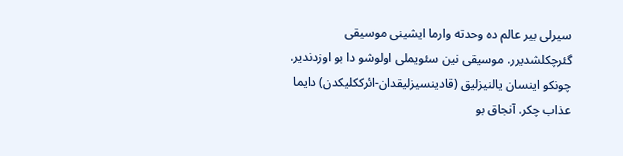سیرلی بیر عالم ده وحدته وارما ایشینی موسیقی گئرچکلشدیرر. موسیقی نین سئویملی اولوشو دا بو اوزدندیر. چونکو اینسان یالنیزلیق (قادینسیزلیقدان-ائرککلیکدن) دایما عذاب چکر. آنجاق بو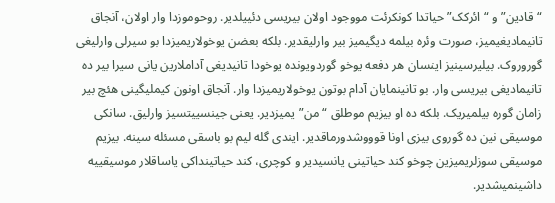“قادین” و “ائرکک” حیاتدا کونکرئت مووجود اولان بیریسی دئییلدیر. روحوموزدا وار اولان، آنجاق تانیمادیغیمیز، صورت وئره بیلمه دیگیمیز بیر وارلیقدیر. بلکه بعضن یوخولاریمیزدا بو سیرلی وارلیغی گوروروک. بیلیرسینیز اینسان هر دفعه یوخو گوردویونده یوخودا تانیدیغی آداملارین یانی سیرا بیر ده تانیمادیغی بیریسی وار. بو تانینمایان آدام بوتون یوخولاریمیزدا وار. آنجاق اونون کیملیگینی هئچ بیر زامان گوره بیلمیریک. بلکه ده او بیزیم موطلق “من”یمیزدیر. یعنی جینسییتسیز وارلیق. سانکی موسیقی نین ده گوروی بیزی اونا قوووشدورماقدیر. ایندی گله لیم بو باسقی مسئله سینه. بیزیم موسیقی سوزلریمیزین چوخو کند حیاتینی یانسیدیر و کوچری، کند حیاتینداکی یاساقلار موسیقییه داشینمیشدیر.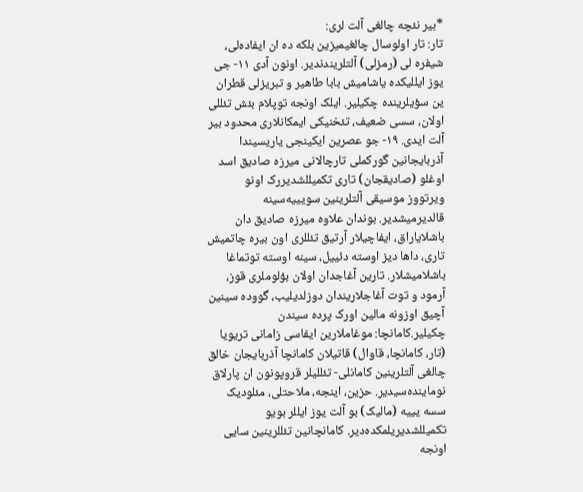*بیر نئچه چالغی آلت لری:
تار: تار اولوسال چالغیمیزین بلکه ده ان ایفاده‌لی، شیفره لی (رمزلی) آلتلریندندیر. اونون آدی ۱۱- جی یوز ایللیکده یاشامیش بابا طاهیر و تبریزلی قطران ین سؤیلرینده چکیلیر. ایلک اونجه توپلام بئش تئللی اولان، سسی ضعیف، تئخنیکی ایمکانلاری محدود بیر آلت ایدی. ۱۹- جو عصرین ایکینجی یاریسیندا آذربایجانین گورکملی تارچالانی میرزه صادیق اسد اوغلو (صادیقجان) تاری تکمیللشدیر‌رک اونو ویرتووز موسیقی آلتلرینین سویییه‌سینه قالدیرمیشدیر. بوندان علاوه میرزه صادیق دان باشلایاراق، ایفاچیلار آرتیق تئللری اون بیره چاتمیش تاری، داها دیز اوسته دئییل، سینه اوسته توتماغا باشلامیشلار. تارین آغاجدان اولان بؤلوملری قوز، آرمود و توت آغاجلاریندان دوزلدیلیب، گووده سینین آچیق اوزونه مالین اورک پرده سیندن چکیلیر.کامانچا: موغاملارین ایفاسی زامانی تریویا (تار، کامانچا، قاوال) قاتیلان کامانچا آذربایجان خالق چالغی آلتلرینین کامانلی- تئللیلر قروپونون ان پارلاق نوماینده‌سیدیر. حزین، اینجه، ملاحتلی، مئلودیک سسه یییه (مالیک) بو آلت یوز ایللر بویو تکمیللشدیریلمکده‌دیر. کامانچانین تئللرینین سایی اونجه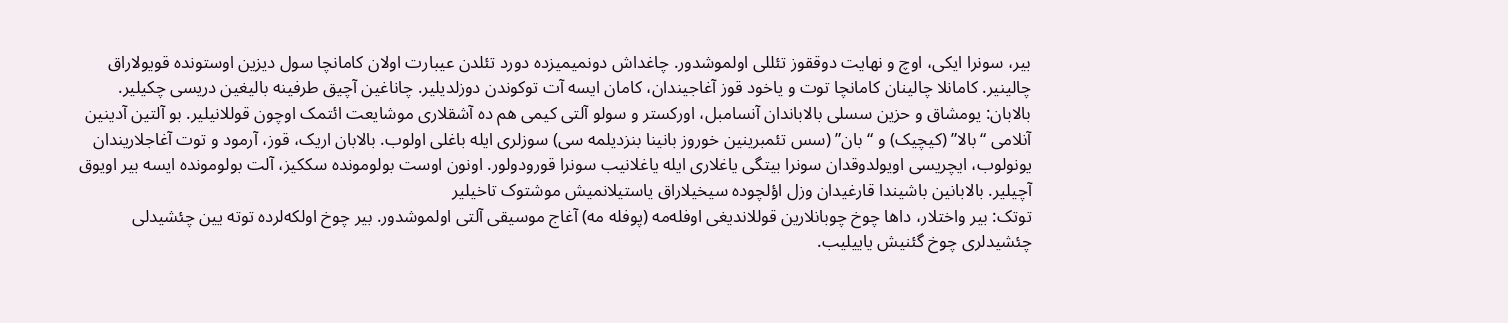بیر، سونرا ایکی، اوچ و نهایت دوققوز تئللی اولموشدور. چاغداش دونمیمیزده دورد تئلدن عیبارت اولان کامانچا سول دیزین اوستونده قویولاراق چالینیر. کامانلا چالینان کامانچا توت و یاخود قوز آغاجیندان، کامان ایسه آت توکوندن دوزلدیلیر. چاناغین آچیق طرفینه بالیغین دریسی چکیلیر.
بالابان: یومشاق و حزین سسلی بالاباندان آنسامبل، اورکستر و سولو آلتی کیمی هم ده آشقلاری موشایعت ائتمک اوچون قوللانیلیر. بو آلتین آدینین آنلامی “بالا” (کیچیک) و “بان” (سس تئمبرینین خوروز بانینا بنزدیلمه سی) سوزلری ایله باغلی اولوب. بالابان اریک، قوز، آرمود و توت آغاجلاریندان یونولوب، ایچریسی اویولدوقدان سونرا بیتگی یاغلاری ایله یاغلانیب سونرا قورودولور. اونون اوست بولومونده سککیز، آلت بولومونده ایسه بیر اویوق آچیلیر. بالابانین باشیندا قارغیدان وزل اؤلچوده سیخیلاراق یاستیلانمیش موشتوک تاخیلیر
توتک: بیر واختلار، داها چوخ چوبانلارین قوللاندیغی اوفله‌مه (پوفله مه) آغاج موسیقی آلتی اولموشدور. بیر چوخ اولکه‌لرده توته یین چئشیدلی چئشیدلری چوخ گئنیش یاییلیب.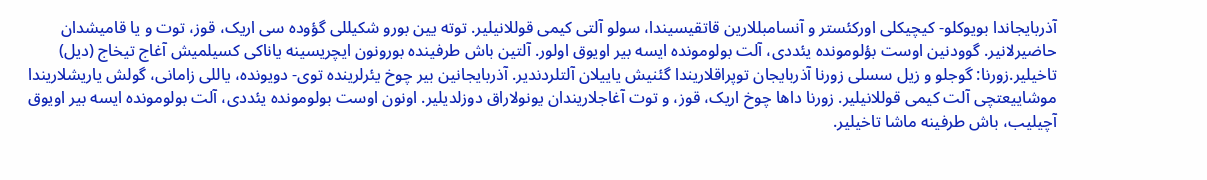آذربایجاندا بویوکلو- کیچیکلی اورکئستر و آنسامبللارین قاتقیسیندا، سولو آلتی کیمی قوللانیلیر. توته یین بورو شکیللی گؤوده سی اریک، قوز، توت و یا قامیشدان حاضیرلانیر. گوودنین اوست بؤلومونده یئددی، آلت بولومونده ایسه بیر اویوق اولور. آلتین باش طرفینده بورونون ایچریسینه یاناکی کسیلمیش آغاج تیخاج (دیل) تاخیلیر.زورنا: گوجلو و زیل سسلی زورنا آذربایجان توپراقلاریندا گئنیش یاییلان آلتلردندیر. آذربایجانین بیر چوخ یئرلرینده توی- دویونده، یاللی زامانی، گولش یاریشلاریندا موشاییعتچی آلت کیمی قوللانیلیر. زورنا داها چوخ اریک، قوز، و توت آغاجلاریندان یونولاراق دوزلدیلیر. اونون اوست بولومونده یئددی، آلت بولومونده ایسه بیر اویوق آچیلیب، باش طرفینه ماشا تاخیلیر.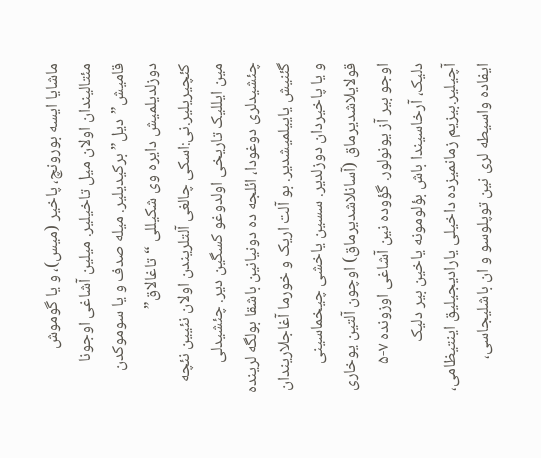ماشایا ایسه بورونچ، پاخیر (میس)، و یا گوموش مئتالیندان اولان میل تاخیلیر. میلین آشاغی اوجونا قامیش”دیل” برکیدیلیر. میله صدف و یا سوموکدن دوزلدیلمیش دایره وی شکیللی “تاغالاق” کئچیریلیر.نی:اسکی چالغی آلتلریندن اولان نئیین نئچه مین ایللیک تاریخی اولدوغو کسگین دیر. چئشیدلی چئشیدلری دوغودا، ائلجه ده دونیانین باشقا بولگه لرینده گئنیش یاییلمیشدیر. بو آلت اریک و خورما آغاجلاریندان و یا پاخیردان دوزلدیر. سسین یاخشی چیخماسینی قولایلاشدیرماق (آسانلاشدیرماق) اوچون آلتین یوخاری اوجو بیر آز یونولور. گؤوده نین آشاغی اوزونده ۷-۵ دلیک، آرخاسیندا باش بؤلومونه یاخین بیر دلیک آچیلیر.بیزیم زمانمیزده داخیلی یارادیجیلیق اینتیظامی، ایفاده واسیطه لری نین توپلوسو و ان باشلیجاسی،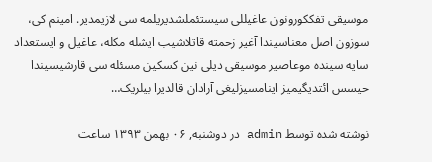موسیقی تفککورونون عاغیللی سیستئملشدیریلمه سی لازیمدیر. امینم کی، سوزون اصل معناسیندا آغیر زحمته قاتلاشیب ایشله مکله، عاغیل و ایستعداد سایه سینده موعاصیر موسیقی دیلی نین کسکین مسئله سی قارشیسیندا حیسس ائتدیگیمیز اینامسیزلیغی آرادان قالدیرا بیلریک…

نوشته شده توسط admin در دوشنبه, ۰۶ بهمن ۱۳۹۳ ساعت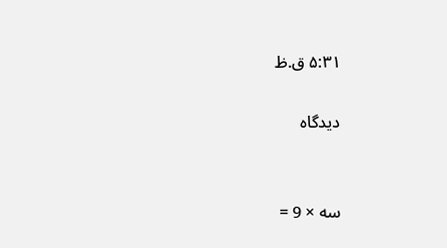۵:۳۱ ق.ظ

دیدگاه


سه × 9 =